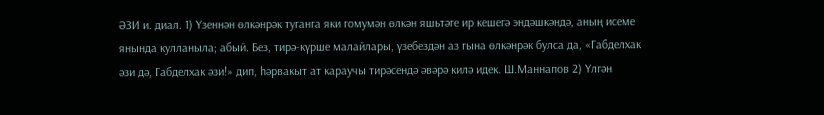ӘЗИ и. диал. 1) Үзеннән өлкәнрәк туганга яки гомумән өлкән яшьтәге ир кешегә эндәшкәндә, аның исеме янында кулланыла; абый. Без, тирә-күрше малайлары, үзебездән аз гына өлкәнрәк булса да, «Габделхак әзи дә, Габделхак әзи!» дип, һәрвакыт ат караучы тирәсендә әвәрә килә идек. Ш.Маннапов 2) Үлгән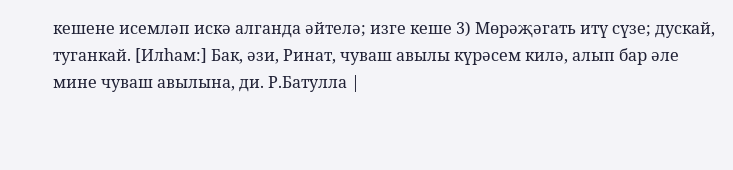кешене исемләп искә алганда әйтелә; изге кеше 3) Мөрәҗәгать итү сүзе; дускай, туганкай. [Илһам:] Бак, әзи, Ринат, чуваш авылы күрәсем килә, алып бар әле мине чуваш авылына, ди. Р.Батулла |